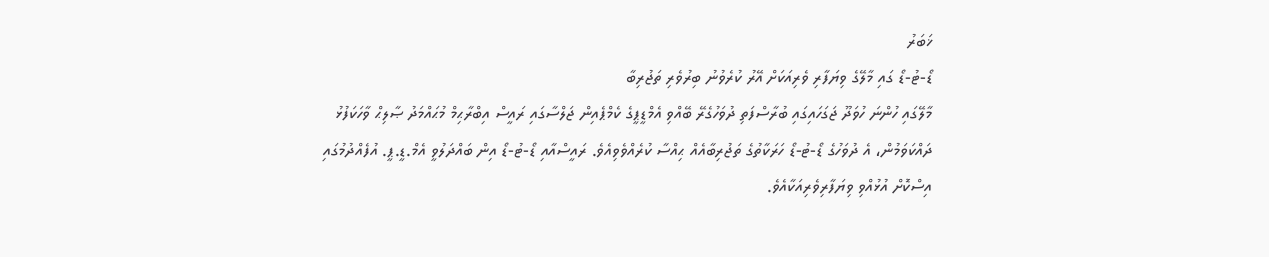ޚަބަރު
ޑޯ-ޓު-ޑޯ ގައި މާލޭގެ ވިޔަފާރި ވެރިއަކަށް އޭރު ކުރެވުނު ބިރުވެރި ތަޖުރިބާ
މާލޭގައި ހުންނަ ހުވަދޫ ޖަގަހައިގައި ބުރާސްފަތި ދުވަހުގެރޭ ބޭއްވި އެމްޑީޕީގެ ކެމްޕެއިން ޖަލްސާގައި ރައީސް އިބްރާޙިމް މުޙައްމަދު ޞާލިޙް ވާހަކަފުޅު ދައްކަވަމުން، އެ ދުވަހުގެ ޑޯ-ޓު-ޑޯ ހަރަކާތުގެ ތަޖުރިބާއެއް ޙިއްސާ ކުރެއްވެވިއެވެ. ރައީސްއާއި ޑޯ-ޓު-ޑޯ އިން ބައްދަލުވީ އެމް.ޑީ.ޕީ. އުފެއްދުމުގައި އިސްކޮށް އުޅުއްވި ވިޔަފާރިވެރިއަކާއެވެ.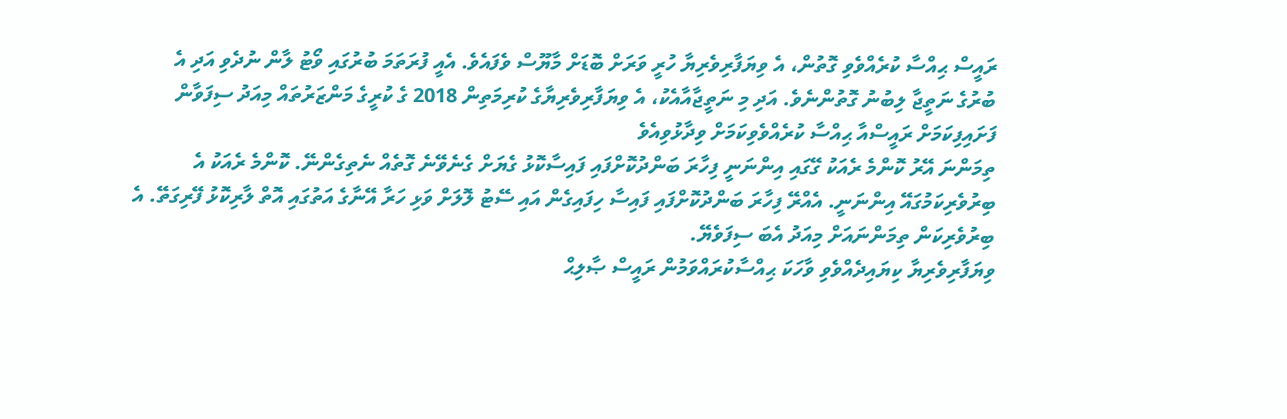ރައީސް ޙިއްސާ ކުރެއްވެވި ގޮތުން، އެ ވިޔަފާރިވެރިޔާ ހުރީ ވަރަށް ބޮޑަށް މާޔޫސް ވެފައެވެ. އެއީ ފުރަތަމަ ބުރުގައި ވޯޓު ލާން ނުދެވި އަދި އެ ބުރުގެ ނަތީޖާ ލިބުނު ގޮތުންނެވެ. އަދި މި ނަތީޖާއާއެކު، އެ ވިޔަފާރިވެރިޔާގެ ކުރިމަތިން 2018 ގެ ކުރީގެ މަންޒަރުތައް މިއަދު ސިފަވާން ފަށައިފިކަމަށް ރައީސްއާ ޙިއްސާ ކުރެއްވެވިކަމަށް ވިދާޅުވިއެވެ
ތިމަންނަ އޭރު ކޮންމެ ރެއަކު ގޭގައި އިންނަނީ ފިހާރަ ބަންދުކޮށްފައި ފައިސާކޮޅު ގެޔަށް ގެނެވޭނެ ގޮތެއް ނެތިގެންނޭ. ކޮންމެ ރެއަކު އެ ބިރުވެރިކަމުގައޭ އިންނަނީ. އެއްރޭ ފިހާރަ ބަންދުކޮށްފައި ފައިސާ ހިފައިގެން އައި ސޭޓު ލޮލަށް ވަޅި ހަރާ އޭނާގެ އަތުގައި އޮތް ލާރިކޮޅު ފޭރިގަތޭ. އެ ބިރުވެރިކަން ތިމަންނައަށް މިއަދު އެބަ ސިފަވެޔޭ.
ވިޔަފާރިވެރިޔާ ކިޔައިދެއްވެވި ވާހަކަ ޙިއްސާކުރައްވަމުން ރައީސް ޞާލިޙް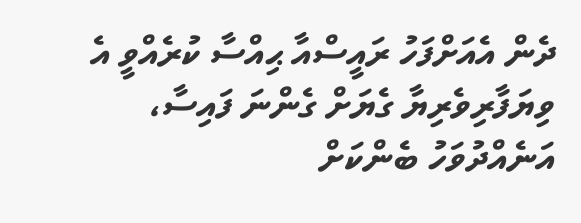ދެން އެއަށްފަހު ރައީސްއާ ޙިއްސާ ކުރެއްވީ އެ ވިޔަފާރިވެރިޔާ ގެޔަށް ގެންނަ ފައިސާ، އަނެއްދުވަހު ބެންކަށް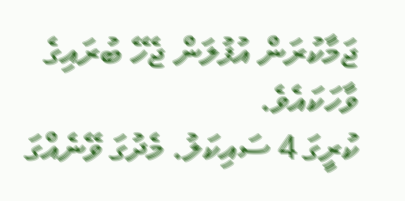ޖަމާކުރަން އުފުލަން ޖެހޭ ބުރައިގެ ވާހަކައެވެ.
ކުރީގަ 4 ސައިކަލު. މެދުގަ ވޭނެއްގަ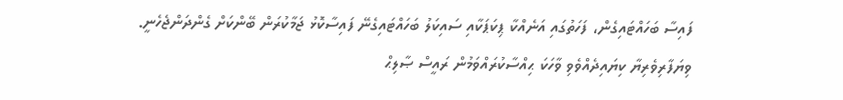ފައިސާ ބަހައްޓައިގެން، ފަހަތުގައި އަނެއްކާ ޕިކަޕަކާއި ސައިކަލު ބަހައްޓައިގެނޭ ފައިސާކޮޅު ޖަމާކުރަން ބޭންކަށް ގެންދަންޖެހެނީ.
ވިޔަފާރިވެރިޔާ ކިޔައިދެއްވެވި ވާހަކަ ޙިއްސާކުރައްވަމުން ރައީސް ޞާލިޙް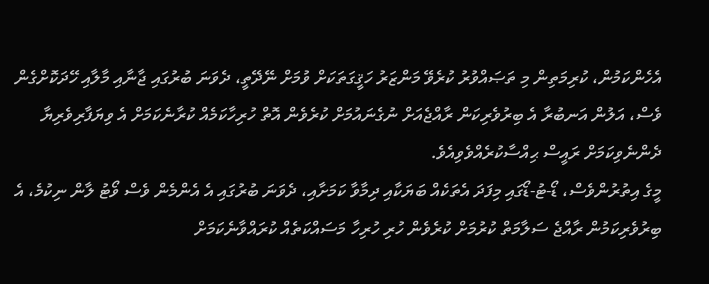އެހެންކަމުން، ކުރިމަތިން މި ތަޞައްވުރު ކުރެވޭ މަންޒަރު ހަޤީގަތަކަށް ވުމަށް ނޭދޭތީ، ދެވަނަ ބުރުގައި ޖާނާއި މާލާއި ހޭދަކޮށްގެން ވެސް، އަލުން އަނބުރާ އެ ބިރުވެރިކަން ރާއްޖެއަށް ނުގެނައުމަށް ކުރެވެން އޮތް ހުރިހާކަމެއް ކުރާނެކަމަށް އެ ވިޔަފާރިވެރިޔާ ދެންނެވިކަމަށް ރައީސް ޙިއްސާކުރެއްވެވިއެވެ.
މީގެ އިތުރުންވެސް، ޑޯ-ޓު-ޑޯގައި މިފަދަ އެތަކެއް ބަޔަކާއި ދިމާވާ ކަމަށާއި، ދެވަނަ ބުރުގައި އެ އެންމެން ވެސް ވޯޓު ލާން ނިކުމެ، އެ ބިރުވެރިކަމުން ރާއްޖެ ސަލާމަތް ކުރުމަށް ކުރެވެން ހުރި ހުރިހާ މަސައްކަތެއް ކުރައްވާނެކަމަށް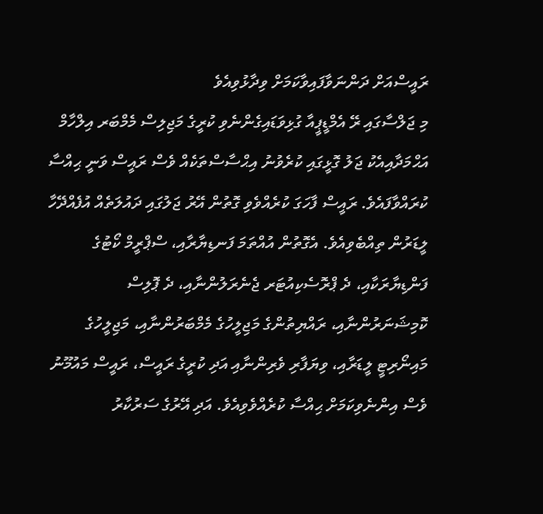ރައީސްއަށް ދަންނަވާފައިވާކަމަށް ވިދާޅުވިއެވެ
މި ޖަލްސާގައި ރޭ އެމްޑީޕީއާ ގުޅިވަޑައިގެންނެވި ކުރީގެ މަޖިލިސް މެމްބަރ އިލްހާމް އަޙްމަދާއިއެކު ޖަލު ގޮޅީގައި ކުރެވުނު އިޙްސާސްތަކެއް ވެސް ރައީސް ވަނީ ޙިއްސާ ކުރައްވާފައެވެ. ރައީސް ފާހަގަ ކުރެއްވެވި ގޮތުން އޭރު ޖަލުގައި ދައުލަތެއް އުފެއްދޭހާ ލީޑަރުން ތިއްބެވިއެވެ. އެގޮތުން އުއްތަމަ ފަނޑިޔާރާއި، ސްޕްރީމް ކޯޓުގެ ފަންޑިޔާރަކާއި، ދެ ޕްރޮސެކިއުޓަރ ޖެނެރަލުންނާއި، ދެ ޕޮލިސް ކޮމިޝަނަރުންނާއި، ރައްޔިތުންގެ މަޖިލީހުގެ މެމްބަރުންނާއި، މަޖިލީހުގެ މައިނޯރިޓީ ލީޑަރާއި، ވިޔަފާރި ވެރިންނާއި އަދި ކުރީގެ ރައީސް، ރައީސް މައުމޫނު ވެސް އިންނެވިކަމަށް ޙިއްސާ ކުރެއްވެވިއެވެ. އަދި އޭރުގެ ސަރުކާރު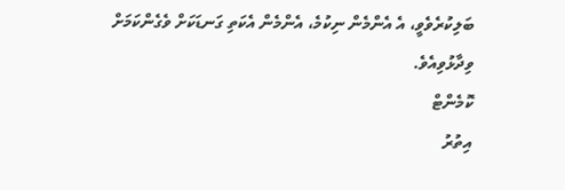ބަލިކުރެވެވީ، އެ އެންމެން ނިކުމެ، އެންމެން އެކަތި ގަނޑަކަށް ވެގެންކަމަށް ވިދާޅުވިއެވެ.
ކޮމެންޓް
އިތުރު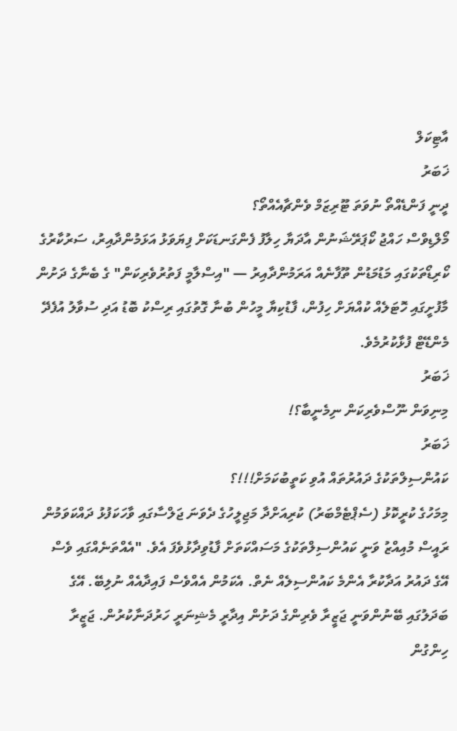އާޓިކަލް
ޚަބަރު
ދީނީ ފަންޑެއްތޯ ނުވަތަ ޓޫރިޒަމް ވެންޗާއެއްތޯ؟
މޯލްޑިވްސް ހައްޖު ކޯޕަރޭޝަނުން އާދަޔާ ހިލާފު ފެންގަނޑަކަށް ފިޔަވަޅު އަޅަމުންދާއިރު، ސަރުކާރުގެ ކޯރިޑޯތަކުގައި މަޑުމަޑުން ތޫފާނެއް އަރަމުންދާއިރު — "އިސްލާމީ ފަތުރުވެރިކަން" ގެ ބެނާގެ ދަށުން މާފުށީގައި ހޮޓަލެއް ކުއްޔަށް ހިފުން، ފާޑުކިޔާ މީހުން ބުނާ ގޮތުގައި ރިސްކު ބޮޑު އަދި ސުވާލު އުފެދޭ މެންޑޭޓް ފުޅާކުރުމެވެ.
ޚަބަރު
މިނިވަން ނޫސްވެރިކަން ނިމެނީބާ؟!
ޚަބަރު
ކައުންސިލްތަކުގެ ދައުރުތައް އުވި ކަތީބުކަމަށް!!!؟
މިމަހުގެ ކުރީކޮޅު (ސެޕްޓެމްބަރު) ކުރިއަށްދާ މަޖިލީހުގެ ދެވަނަ ޖަލްސާގައި ވާހަކަފުޅު ދައްކަވަމުން ރައީސް މުއިއްޒު ވަނީ ކައުންސިލްތަކުގެ މަސައްކަތަށް ފާޑުވިދާޅުވެފަ އެވެ. "އެއްތަނެއްގައި ވެސް އޭގެ ދައުރު އަދާކުރާ އެންމެ ކައުންސިލެއް ނެތް. އެކަމުން އެއްވެސް ފައިދާއެއް ނުލިބޭ. އޭގެ ބަދަލުގައި ބޭނުންވަނީ ޖަޒީރާ ވެރިންގެ ދަށުން އިދާރީ މެޝިނަރީ ހަރުދަނާކުރުން. ޖަޒީރާ ހިންގުން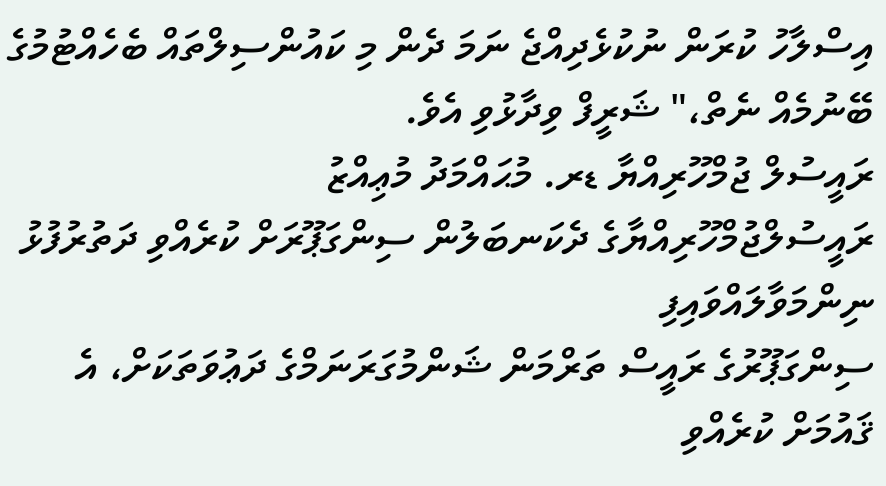އިސްލާހު ކުރަން ނުކުޅެދިއްޖެ ނަމަ ދެން މި ކައުންސިލްތައް ބެހެއްޓުމުގެ ބޭނުމެއް ނެތް،" ޝަރީފް ވިދާޅުވި އެވެ.
ރައީސުލް ޖުމްހޫރިއްޔާ ޑރ. މުޙައްމަދު މުޢިއްޒު
ރައީސުލްޖުމްހޫރިއްޔާގެ ދެކަނބަލުން ސިންގަޕޫރަށް ކުރެއްވި ދަތުރުފުޅު ނިންމަވާލައްވައިފި
ސިންގަޕޫރުގެ ރައީސް ތަރްމަން ޝަންމުގަރަނަމްގެ ދަޢުވަތަކަށް، އެ ޤައުމަށް ކުރެއްވި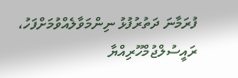ފުރަމާނަ ދަތުރުފުޅު ނިންމަވާލެއްވުމަށްފަހު، ރައީސުލްޖުމްހޫރިއްޔާ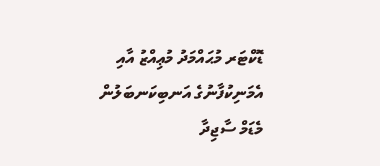ޑޮކްޓަރ މުޙައްމަދު މުޢިއްޒު އާއި އެމަނިކުފާނުގެ އަނބިކަނބަލުން މެޑަމް ސާޖިދާ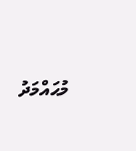މުޙައްމަދު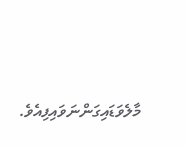މާލެވަޑައިގަންނަވައިފިއެވެ.